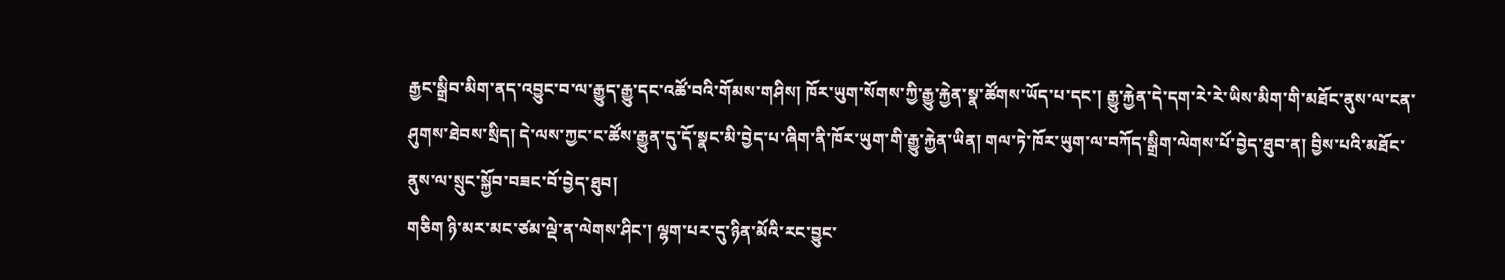རྒྱང་སྒྲིབ་མིག་ནད་འབྱུང་བ་ལ་རྒྱུད་རྒྱུ་དང་འཚོ་བའི་གོམས་གཤིས། ཁོར་ཡུག་སོགས་ཀྱི་རྒྱུ་རྐྱེན་སྣ་ཚོགས་ཡོད་པ་དང་། རྒྱུ་རྐྱེན་དེ་དག་རེ་རེ་ཡིས་མིག་གི་མཐོང་ནུས་ལ་ངན་ཤུགས་ཐེབས་སྲིད། དེ་ལས་ཀྱང་ང་ཚོས་རྒྱུན་དུ་དོ་སྣང་མི་བྱེད་པ་ཞིག་ནི་ཁོར་ཡུག་གི་རྒྱུ་རྐྱེན་ཡིན། གལ་ཏེ་ཁོར་ཡུག་ལ་བཀོད་སྒྲིག་ལེགས་པོ་བྱེད་ཐུབ་ན། བྱིས་པའི་མཐོང་ནུས་ལ་སྲུང་སྐྱོབ་བཟང་བོ་བྱེད་ཐུབ།
གཅིག ཉི་མར་མང་ཙམ་ལྡེ་ན་ལེགས་ཤིང་། ལྷག་པར་དུ་ཉིན་མོའི་རང་བྱུང་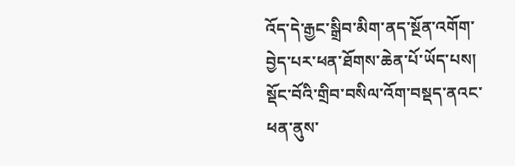འོད་དེ་རྒྱང་སྒྲིབ་མིག་ནད་སྔོན་འགོག་བྱེད་པར་ཕན་ཐོགས་ཆེན་པོ་ཡོད་པས། སྡོང་བོའི་གྲིབ་བསིལ་འོག་བསྡད་ནའང་ཕན་ནུས་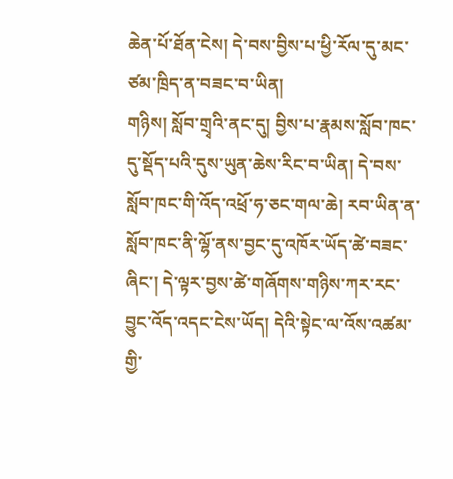ཆེན་པོ་ཐོན་ངེས། དེ་བས་བྱིས་པ་ཕྱི་རོལ་དུ་མང་ཙམ་ཁྲིད་ན་བཟང་བ་ཡིན།
གཉིས། སློབ་གྲྭའི་ནང་དུ། བྱིས་པ་རྣམས་སློབ་ཁང་དུ་སྡོད་པའི་དུས་ཡུན་ཆེས་རིང་བ་ཡིན། དེ་བས་སློབ་ཁང་གི་འོད་འཕྲོ་ཧ་ཅང་གལ་ཆེ། རབ་ཡིན་ན་སློབ་ཁང་ནི་ལྷོ་ནས་བྱང་དུ་འཁོར་ཡོད་ཚེ་བཟང་ཞིང་། དེ་ལྟར་བྱས་ཚེ་གཞོགས་གཉིས་ཀར་རང་བྱུང་འོད་འདང་ངེས་ཡོད། དེའི་སྟེང་ལ་འོས་འཚམ་གྱི་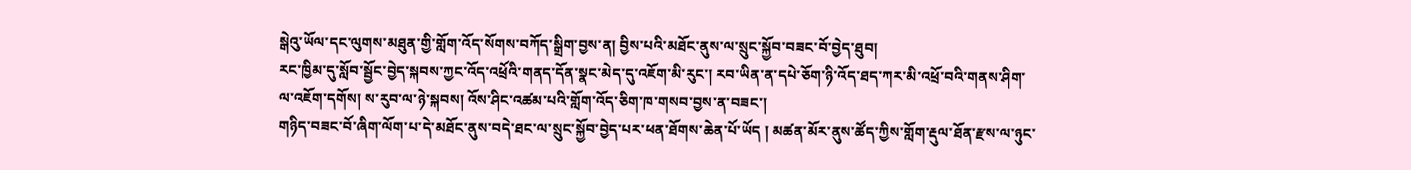སྒེའུ་ཡོལ་དང་ལུགས་མཐུན་གྱི་གློག་འོད་སོགས་བཀོད་སྒྲིག་བྱས་ན། བྱིས་པའི་མཐོང་ནུས་ལ་སྲུང་སྐྱོབ་བཟང་བོ་བྱེད་ཐུབ།
རང་ཁྱིམ་དུ་སློབ་སྦྱོང་བྱེད་སྐབས་ཀྱང་འོད་འཕྲོའི་གནད་དོན་སྣང་མེད་དུ་འཇོག་མི་རུང་། རབ་ཡིན་ན་དཔེ་ཅོག་ཉི་འོད་ཐད་ཀར་མི་འཕྲོ་བའི་གནས་ཤིག་ལ་འཇོག་དགོས། ས་རུབ་ལ་ཉེ་སྐབས། འོས་ཤིང་འཚམ་པའི་གློག་འོད་ཅིག་ཁ་གསབ་བྱས་ན་བཟང་།
གཉིད་བཟང་བོ་ཞིག་ལོག་པ་དེ་མཐོང་ནུས་བདེ་ཐང་ལ་སྲུང་སྐྱོབ་བྱེད་པར་ཕན་ཐོགས་ཆེན་པོ་ཡོད ། མཚན་མོར་ནུས་ཚོད་ཀྱིས་གློག་རྡུལ་ཐོན་རྫས་ལ་ཉུང་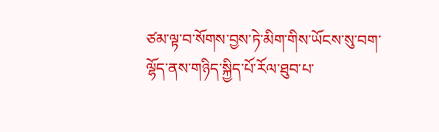ཙམ་ལྟ་བ་སོགས་བྱས་ཏེ་མིག་གིས་ཡོངས་སུ་བག་ལྷོད་ནས་གཉིད་སྐྱིད་པོ་རོལ་ཐུབ་པ་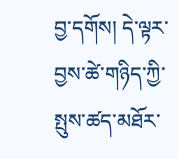བྱ་དགོས། དེ་ལྟར་བྱས་ཚེ་གཉིད་ཀྱི་སྤུས་ཚད་མཐོར་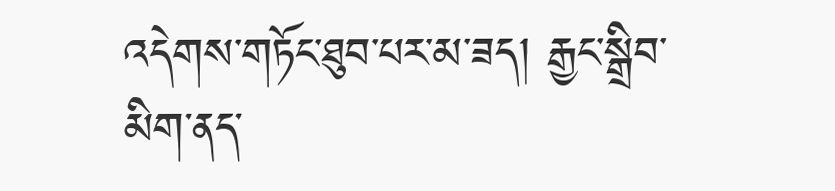འདེགས་གཏོང་ཐུབ་པར་མ་ཟད། རྒྱང་སྒྲིབ་མིག་ནད་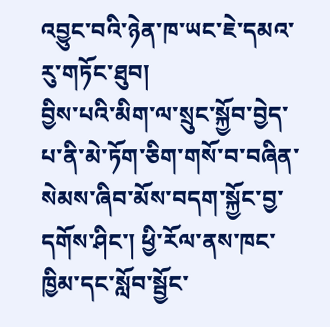འབྱུང་བའི་ཉེན་ཁ་ཡང་ཇེ་དམའ་རུ་གཏོང་ཐུབ།
བྱིས་པའི་མིག་ལ་སྲུང་སྐྱོབ་བྱེད་པ་ནི་མེ་ཏོག་ཅིག་གསོ་བ་བཞིན་སེམས་ཞིབ་མོས་བདག་སྐྱོང་བྱ་དགོས་ཤིང་། ཕྱི་རོལ་ནས་ཁང་ཁྱིམ་དང་སློབ་སྦྱོང་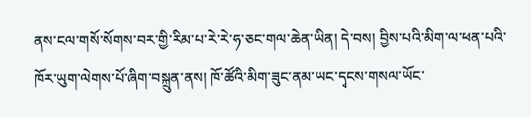ནས་ངལ་གསོ་སོགས་བར་གྱི་རིམ་པ་རེ་རེ་ཧ་ཅང་གལ་ཆེན་ཡིན། དེ་བས། བྱིས་པའི་མིག་ལ་ཕན་པའི་ཁོར་ཡུག་ལེགས་པོ་ཞིག་བསྐྲུན་ནས། ཁོ་ཚོའི་མིག་ཟུང་ནམ་ཡང་དྭངས་གསལ་ཡོང་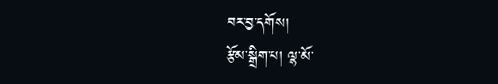བར་བྱ་དགོས།
རྩོམ་སྒྲིག་པ། ལྷ་མོ་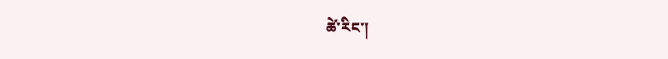ཚེ་རིང་།